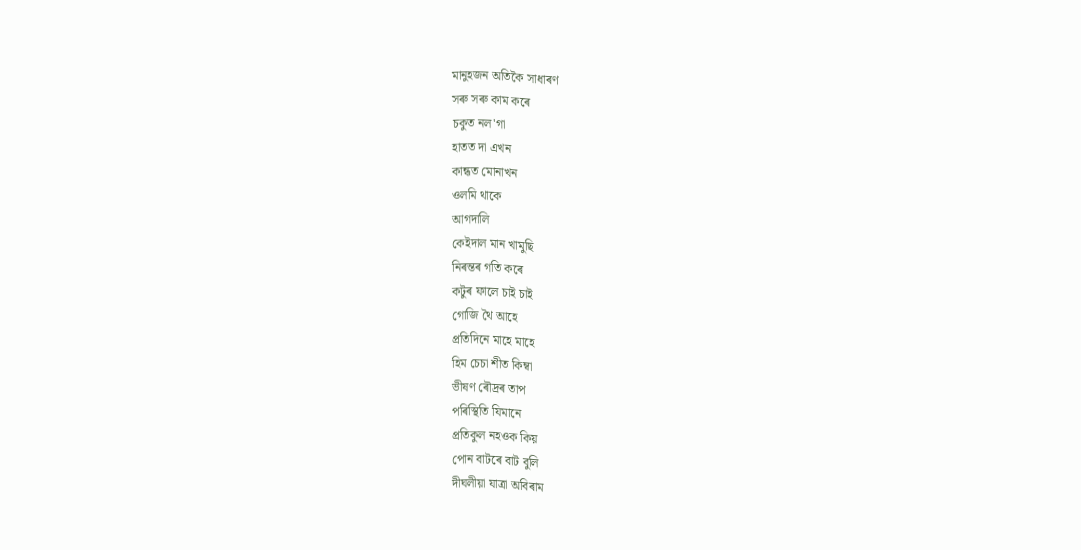মানুহজন অতিকৈ সাধাৰণ
সৰু সৰু কাম কৰে
চকুত নল'গা
হাতত দা এখন
কান্ধত মোনাখন
ওলমি থাকে
আগদালি
কেইদাল মান খামুছি
নিৰন্তৰ গতি কৰে
কটুৰ ফালে চাই চাই
গোজি থৈ আহে
প্ৰতিদিনে মাহে মাহে
হিম চেচা শীত কিম্বা
ভীষণ ৰৌদ্ৰৰ তাপ
পৰিস্থিতি যিমানে
প্ৰতিকুল নহওক কিয়
পোন বাটৰে বাট বুলি
দীঘলীয়া যাত্ৰা অবিৰাম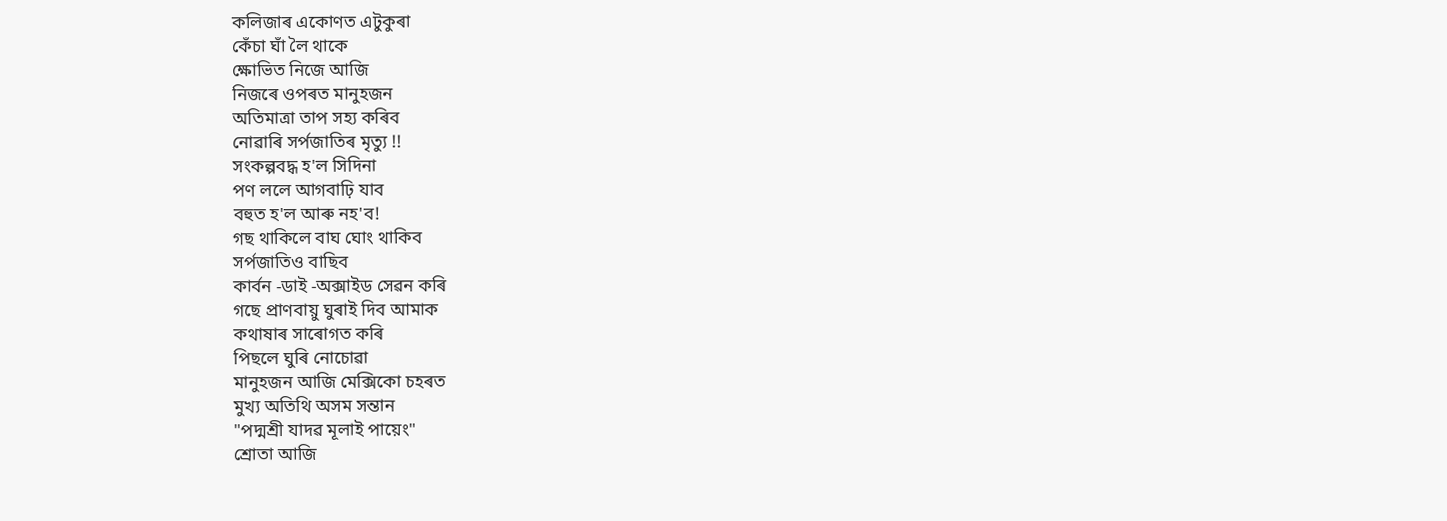কলিজাৰ একোণত এটুকুৰা
কেঁচা ঘাঁ লৈ থাকে
ক্ষোভিত নিজে আজি
নিজৰে ওপৰত মানুহজন
অতিমাত্ৰা তাপ সহ্য কৰিব
নোৱাৰি সৰ্পজাতিৰ মৃত্যু !!
সংকল্পবদ্ধ হ'ল সিদিনা
পণ ললে আগবাঢ়ি যাব
বহুত হ'ল আৰু নহ'ব!
গছ থাকিলে বাঘ ঘোং থাকিব
সৰ্পজাতিও বাছিব
কাৰ্বন -ডাই -অক্সাইড সেৱন কৰি
গছে প্ৰাণবায়ু ঘুৰাই দিব আমাক
কথাষাৰ সাৰোগত কৰি
পিছলে ঘুৰি নোচোৱা
মানুহজন আজি মেক্সিকো চহৰত
মুখ্য অতিথি অসম সন্তান
"পদ্মশ্ৰী যাদৱ মূলাই পায়েং"
শ্ৰোতা আজি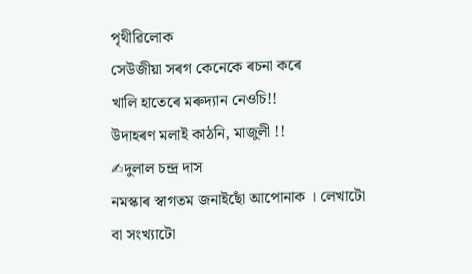পৃথীৱিলোক
সেউজীয়া সৰগ কেনেকে ৰচনা কৰে
খালি হাতেৰে মৰুদ্যান নেওচি!!
উদাহৰণ মলাই কাঠনি, মাজুলী !!
✍দুলাল চন্দ্ৰ দাস
নমস্কাৰ স্বাগতম জনাইছোঁ আপোনাক । লেখাটো বা সংখ্যাটো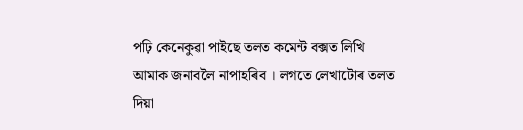পঢ়ি কেনেকুৱা পাইছে তলত কমেন্ট বক্সত লিখি আমাক জনাবলৈ নাপাহৰিব । লগতে লেখাটোৰ তলত দিয়া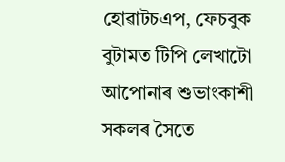হোৱাটচএপ, ফেচবুক বুটামত টিপি লেখাটো আপোনাৰ শুভাংকাশী সকলৰ সৈতে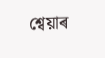শ্বেয়াৰ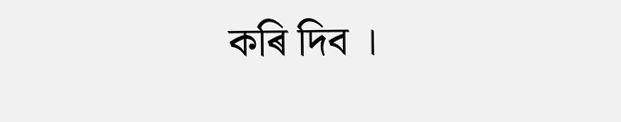কৰি দিব ।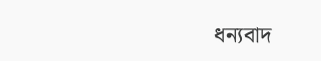ধন্যবাদ